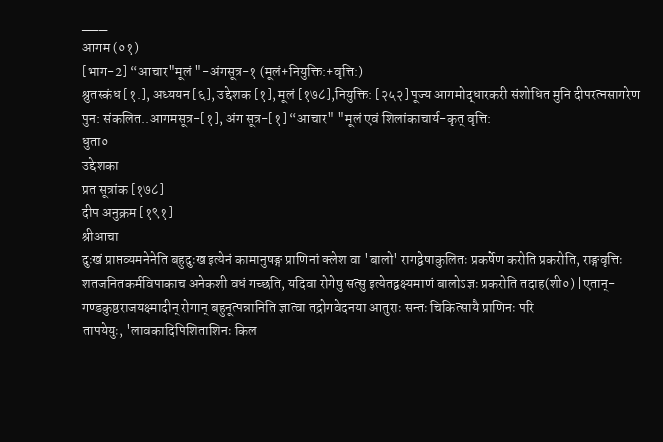___
आगम (०१)
[भाग-2] “आचार"मूलं "-अंगसूत्र-१ (मूलं+नियुक्ति:+वृत्ति:)
श्रुतस्कंध [१.], अध्ययन [६], उद्देशक [१], मूलं [१७८],नियुक्ति: [२५२] पूज्य आगमोद्धारकरी संशोधित मुनि दीपरत्नसागरेण पुन: संकलित..आगमसूत्र-[१], अंग सूत्र-[१] “आचार" "मूलं एवं शिलांकाचार्य-कृत् वृत्ति:
धुता०
उद्देशका
प्रत सूत्रांक [१७८]
दीप अनुक्रम [१९१]
श्रीआचा
दुःखं प्राप्तव्यमनेनेति बहुदुःख इत्येनं कामानुषङ्ग प्राणिनां क्लेश वा 'बालो' रागद्वेषाकुलितः प्रकर्षेण करोति प्रकरोति, राङ्गवृत्तिः शतजनितकर्मविपाकाच अनेकशी वधं गच्छति, यदिवा रोगेषु सत्सु इत्येतद्वक्ष्यमाणं बालोऽज्ञः प्रकरोति तदाह(शी०) |एतान्-गण्डकुष्ठराजयक्ष्मादीन् रोगान् बहुनूत्पन्नानिति ज्ञात्वा तद्रोगवेदनया आतुराः सन्तः चिकित्सायै प्राणिनः परि
तापयेयुः, 'लावकादिपिशिताशिनः किल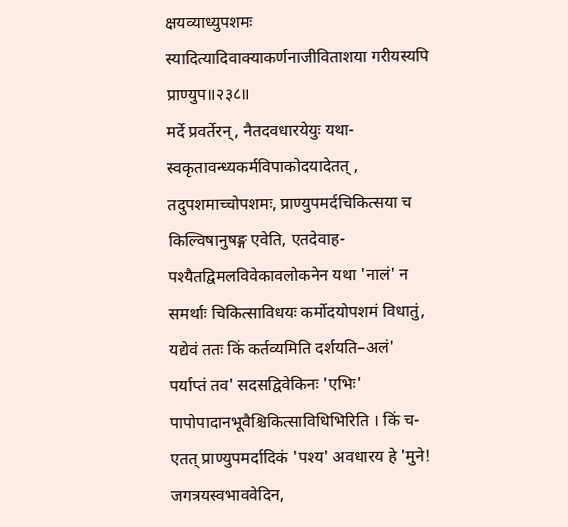क्षयव्याध्युपशमः स्यादित्यादिवाक्याकर्णनाजीविताशया गरीयस्यपि प्राण्युप॥२३८॥
मर्दे प्रवर्तेरन्, नैतदवधारयेयुः यथा-स्वकृतावन्ध्यकर्मविपाकोदयादेतत् , तदुपशमाच्चोपशमः, प्राण्युपमर्दचिकित्सया च किल्विषानुषङ्ग एवेति, एतदेवाह-पश्यैतद्विमलविवेकावलोकनेन यथा 'नालं' न समर्थाः चिकित्साविधयः कर्मोदयोपशमं विधातुं, यद्येवं ततः किं कर्तव्यमिति दर्शयति–अलं' पर्याप्तं तव' सदसद्विवेकिनः 'एभिः' पापोपादानभूवैश्चिकित्साविधिभिरिति । किं च-एतत् प्राण्युपमर्दादिकं 'पश्य' अवधारय हे 'मुने! जगत्रयस्वभाववेदिन,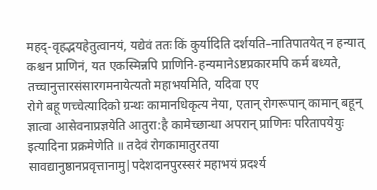महद्-वृहद्भयहेतुत्वानयं, यद्येवं ततः किं कुर्यादिति दर्शयति–नातिपातयेत् न हन्यात् कश्चन प्राणिनं, यत एकस्मिन्नपि प्राणिनि-हन्यमानेऽष्टप्रकारमपि कर्म बध्यते, तच्चानुत्तारसंसारगमनायेत्यतो महाभयमिति, यदिवा एए
रोगे बहू णच्चेत्यादिको ग्रन्थः कामानधिकृत्य नेया, एतान् रोगरूपान् कामान् बहून् ज्ञात्वा आसेवनाप्रज्ञयेति आतुरा:है कामेच्छान्धा अपरान् प्राणिनः परितापयेयुः इत्यादिना प्रक्रमेणेति ॥ तदेवं रोगकामातुरतया सावद्यानुष्ठानप्रवृत्तानामु|पदेशदानपुरस्सरं महाभयं प्रदर्श्य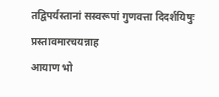तद्विपर्यस्तानां सस्वरूपां गुणवत्ता दिदर्शयिषुः प्रस्तावमारचयन्नाह
आयाण भो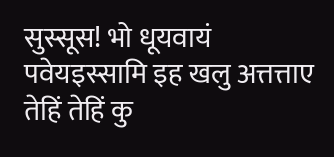सुस्सूस! भो धूयवायं पवेयइस्सामि इह खलु अत्तत्ताए तेहिं तेहिं कु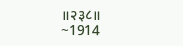॥२३८॥
~1914